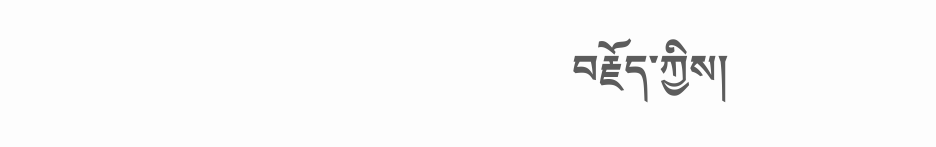བརྗོད་ཀྱིས།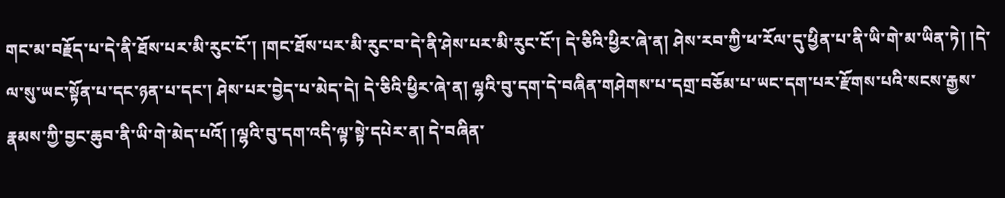གང་མ་བརྗོད་པ་དེ་ནི་ཐོས་པར་མི་རུང་ངོ་། །གང་ཐོས་པར་མི་རུང་བ་དེ་ནི་ཤེས་པར་མི་རུང་ངོ་། དེ་ཅིའི་ཕྱིར་ཞེ་ན། ཤེས་རབ་ཀྱི་ཕ་རོལ་དུ་ཕྱིན་པ་ནི་ཡི་གེ་མ་ཡིན་ཏེ། །དེ་ལ་སུ་ཡང་སྟོན་པ་དང་ཉན་པ་དང་། ཤེས་པར་བྱེད་པ་མེད་དེ། དེ་ཅིའི་ཕྱིར་ཞེ་ན། ལྷའི་བུ་དག་དེ་བཞིན་གཤེགས་པ་དགྲ་བཅོམ་པ་ཡང་དག་པར་རྫོགས་པའི་སངས་རྒྱས་རྣམས་ཀྱི་བྱང་ཆུབ་ནི་ཡི་གེ་མེད་པའོ། །ལྷའི་བུ་དག་འདི་ལྟ་སྟེ་དཔེར་ན། དེ་བཞིན་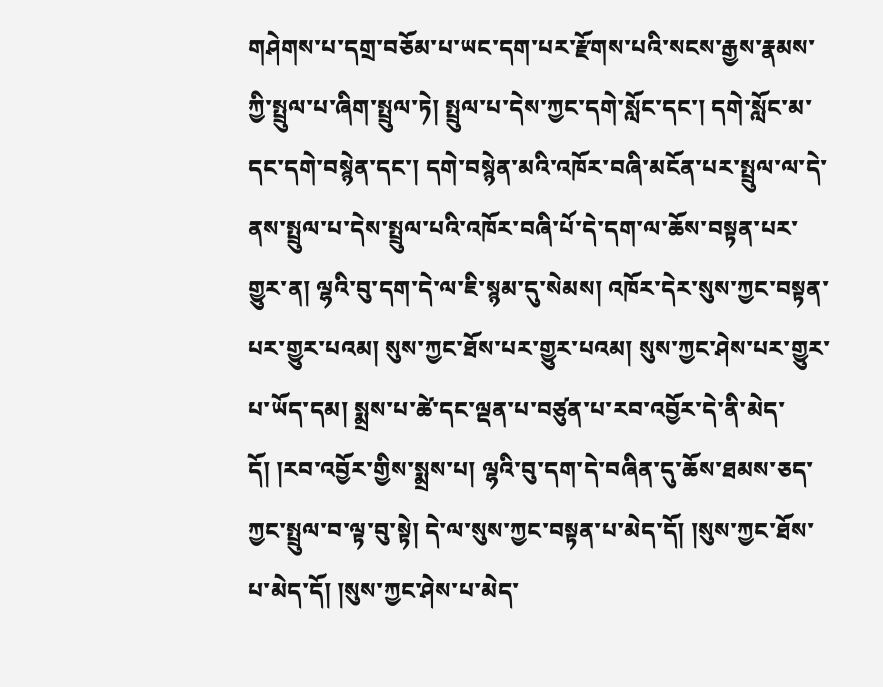གཤེགས་པ་དགྲ་བཅོམ་པ་ཡང་དག་པར་རྫོགས་པའི་སངས་རྒྱས་རྣམས་ཀྱི་སྤྲུལ་པ་ཞིག་སྤྲུལ་ཏེ། སྤྲུལ་པ་དེས་ཀྱང་དགེ་སློང་དང་། དགེ་སློང་མ་དང་དགེ་བསྙེན་དང་། དགེ་བསྙེན་མའི་འཁོར་བཞི་མངོན་པར་སྤྲུལ་ལ་དེ་ནས་སྤྲུལ་པ་དེས་སྤྲུལ་པའི་འཁོར་བཞི་པོ་དེ་དག་ལ་ཆོས་བསྟན་པར་གྱུར་ན། ལྷའི་བུ་དག་དེ་ལ་ཇི་སྙམ་དུ་སེམས། འཁོར་དེར་སུས་ཀྱང་བསྟན་པར་གྱུར་པའམ། སུས་ཀྱང་ཐོས་པར་གྱུར་པའམ། སུས་ཀྱང་ཤེས་པར་གྱུར་པ་ཡོད་དམ། སྨྲས་པ་ཚེ་དང་ལྡན་པ་བཙུན་པ་རབ་འབྱོར་དེ་ནི་མེད་དོ། །རབ་འབྱོར་གྱིས་སྨྲས་པ། ལྷའི་བུ་དག་དེ་བཞིན་དུ་ཆོས་ཐམས་ཅད་ཀྱང་སྤྲུལ་བ་ལྟ་བུ་སྟེ། དེ་ལ་སུས་ཀྱང་བསྟན་པ་མེད་དོ། །སུས་ཀྱང་ཐོས་པ་མེད་དོ། །སུས་ཀྱང་ཤེས་པ་མེད་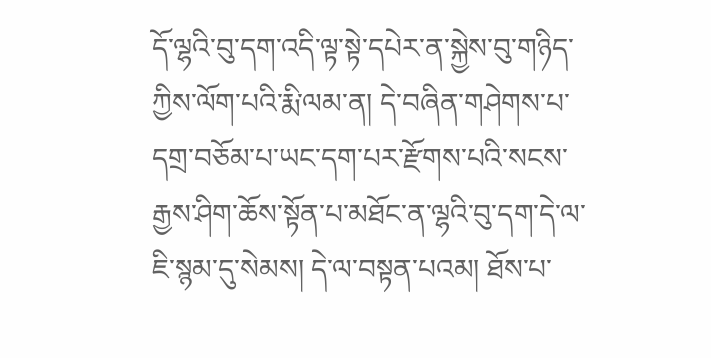དོ་ལྷའི་བུ་དག་འདི་ལྟ་སྟེ་དཔེར་ན་སྐྱེས་བུ་གཉིད་ཀྱིས་ལོག་པའི་རྨི་ལམ་ན། དེ་བཞིན་གཤེགས་པ་དགྲ་བཅོམ་པ་ཡང་དག་པར་རྫོགས་པའི་སངས་རྒྱས་ཤིག་ཆོས་སྟོན་པ་མཐོང་ན་ལྷའི་བུ་དག་དེ་ལ་ཇི་སྙམ་དུ་སེམས། དེ་ལ་བསྟན་པའམ། ཐོས་པ་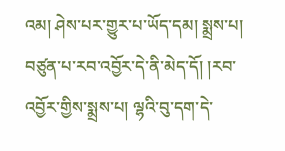འམ། ཤེས་པར་གྱུར་པ་ཡོད་དམ། སྨྲས་པ། བཙུན་པ་རབ་འབྱོར་དེ་ནི་མེད་དོ། །རབ་འབྱོར་གྱིས་སྨྲས་པ། ལྷའི་བུ་དག་དེ་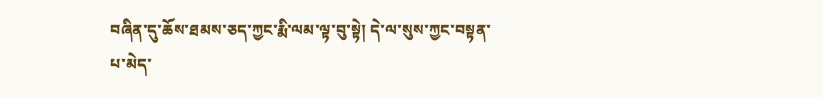བཞིན་དུ་ཆོས་ཐམས་ཅད་ཀྱང་རྨི་ལམ་ལྟ་བུ་སྟེ། དེ་ལ་སུས་ཀྱང་བསྟན་པ་མེད་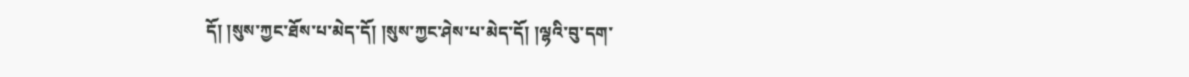དོ། །སུས་ཀྱང་ཐོས་པ་མེད་དོ། །སུས་ཀྱང་ཤེས་པ་མེད་དོ། །ལྷའི་བུ་དག་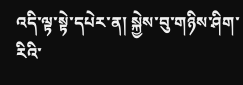འདི་ལྟ་སྟེ་དཔེར་ན། སྐྱེས་བུ་གཉིས་ཤིག་རིའི་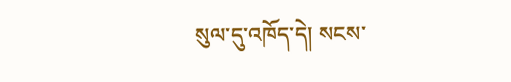སུལ་དུ་འཁོད་དེ། སངས་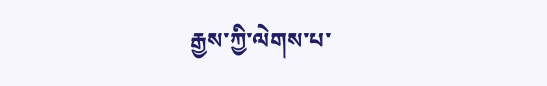རྒྱས་ཀྱི་ལེགས་པ་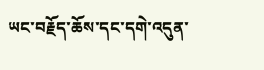ཡང་བརྗོད་ཆོས་དང་དགེ་འདུན་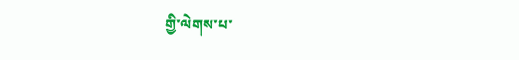གྱི་ལེགས་པ་